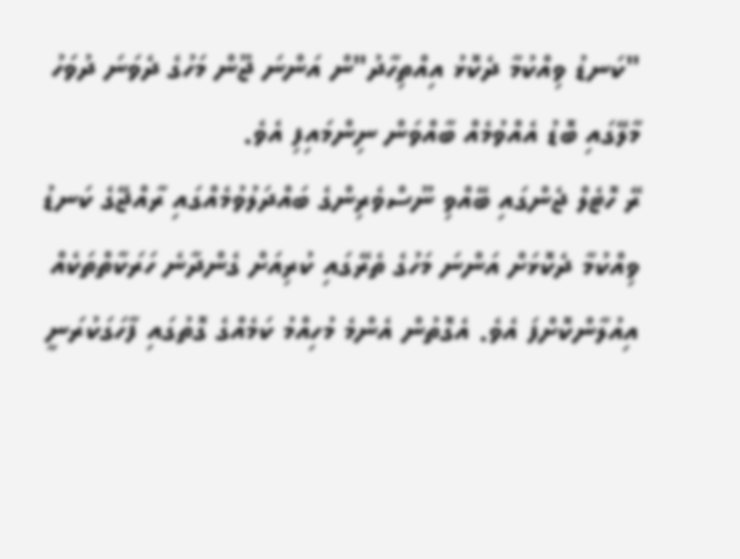"ކަނޑު ވިއްކުމާ ދެކޮޅު އިއްތިހާދު"ން އަންނަ ޖޫން މަހުގެ ދެވަނަ ދުވަހު މާލޭގައި ބޮޑު އެއްވުމެއް ބާއްވަން ނިންމައިފި އެވެ.
ރޭ ހޮޓެލް ޖެންގައި ބޭއްވި ނޫސްވެރިންގެ ބައްދަލުވުމެއްގައި ރާއްޖޭގެ ކަނޑު ވިއްކުމާ ދެކޮޅަށް އަންނަ މަހުގެ ތެރޭގައި ކުރިއަށް ގެންދާނެ ހަރަކާތްތަކެއް އިއުލާންކޮށްފަ އެވެ. އެގޮތުން އެންމެ މުހިއްމު ކަމެއްގެ ގޮތުގައި ފާހަގަކުރަނީ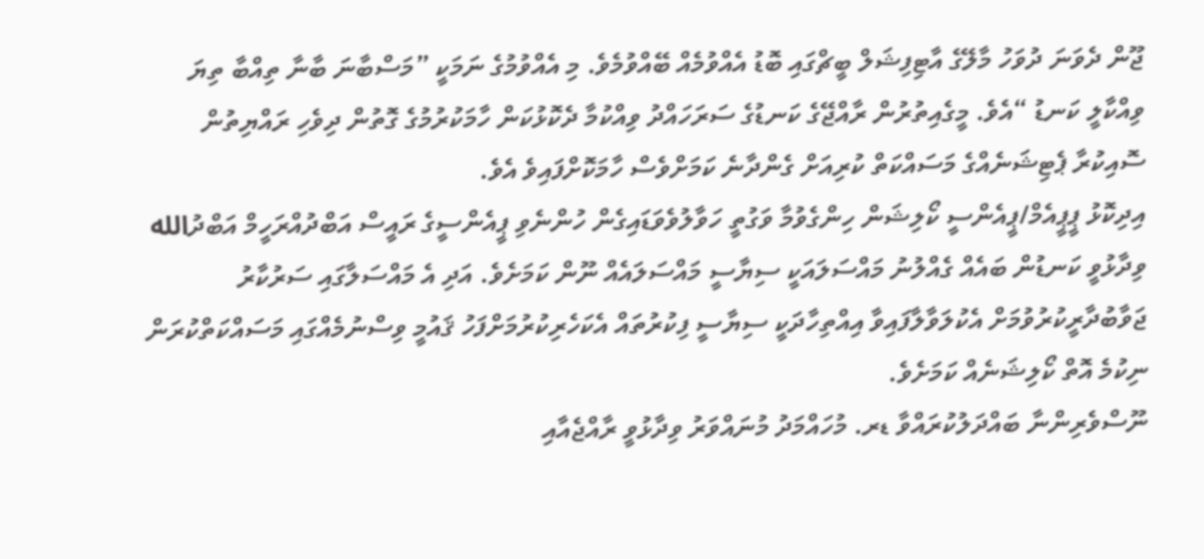ޖޫން ދެވަނަ ދުވަހު މާލޭގެ އާޓިފިޝަލް ބީޗްގައި ބޮޑު އެއްވުމެއް ބޭއްވުމެވެ. މި އެއްވުމުގެ ނަމަކީ ”މަސްބާނަ ބާނާ ތިއްބާ ތިޔަ ވިއްކާލީ ކަނޑު “އެވެ. މީގެއިތުރުން ރާއްޖޭގެ ކަނޑުގެ ސަރަހައްދު ވިއްކުމާ ދެކޮޅުކަން ހާމަކުރުމުގެ ގޮތުން ދިވެހި ރައްޔިތުން ސޮއިކުރާ ޕެޓިޝަނެއްގެ މަސައްކަތް ކުރިއަށް ގެންދާނެ ކަމަށްވެސް ހާމަކޮށްފައިވެ އެވެ.
އިދިކޮޅު ޕީޕީއެމް/ޕީއެންސީ ކޯލިޝަން ހިންގެވުމާ ވަގުތީ ހަވާލުވެވަޑައިގެން ހުންނެވި ޕީއެންސީގެ ރައީސް އަބްދުއްރަހީމް އަބްދުالله ވިދާޅުވީ ކަނޑުން ބައެއް ގެއްލުނު މައްސަލައަކީ ސިޔާސީ މައްސަލައެއް ނޫން ކަމަށެވެ. އަދި އެ މައްސަލާގައި ސަރުކާރު ޖަވާބުދާރީކުރުވުމަށް އެކުލަވާލާފައިވާ އިއްތިހާދަކީ ސިޔާސީ ފިކުރުތައް އެކަހެރިކުރުމަށްފަހު ޤައުމީ ވިސްނުމެއްގައި މަސައްކަތްކުރަން ނިކުމެ އޮތް ކޯލިޝަނެއް ކަމަށެވެ.
ނޫސްވެރިންނާ ބައްދަލުކުރައްވާ ޑރ. މުހައްމަދު މުނައްވަރު ވިދާޅުވީ ރާއްޖެއާއި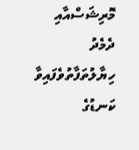މޮރިޝަސްއާއި ދެމެދު ހިޔާލުތަފާތުވެފައިވާ ކަނޑުގެ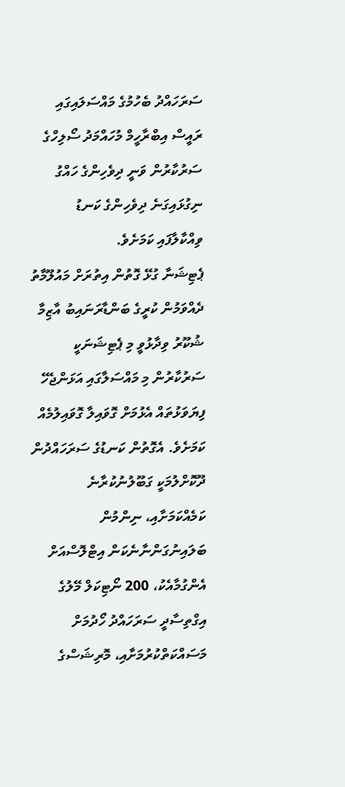ސަރަހައްދު ބެހުމުގެ މައްސަލައިގައި ރައީސް އިބްރާހީމް މުހައްމަދު ސޯލިހްގެ ސަރުކާރުން ވަނީ ދިވެހިންގެ ހައްގު ނިގުޅައިގަނެ ދިވެހިންގެ ކަނޑު ވިއްކާލާފައި ކަމަށެވެ.
ޕެޓިޝަނާ ގުޅޭ ގޮތުން އިތުރަށް މައުލޫމާތު ދެއްވަމުން ކުރީގެ ބަންޑާރަނައިބު އާޒިމާ ޝުކޫރު ވިދާޅުވީ މި ޕެޓިޝަނަކީ ސަރުކާރުން މި މައްސަލާގައި އަޅަންޖެހޭ ފިޔަވަޅުތައް އެޅުމަށް ގޮވައިލާ ގޮވައިލުމެއް ކަމަށެވެ. އެގޮތުން ކަނޑުގެ ސަރަހައްދުން ދޫކޮށްލުމަކީ ގަބޫލުނުކުރާނެ ކަމެއްކަމަށާއި، ނިންމުން ބަލައިނުގަންނާނެކަން އިޓްލޮސްއަށް އެންގުމާއެކު، 200 ނޯޓިކަލް މޭލުގެ އިގްތިސާދީ ސަރަހައްދު ހޯދުމަށް މަސައްކަތްކުރުމަށާއި، މޮރިޝަސްގެ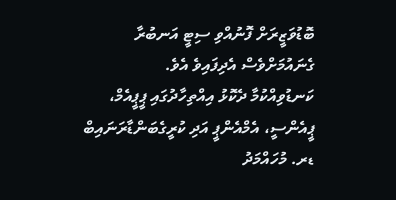ބޮޑުވަޒީރަށް ފޮނުއްވި ސިޓީ އަނބުރާ ގެނައުމަށްވެސް އެދިފައިވެ އެވެ.
ކަނޑުވިއްކުމާ ދެކޮޅު އިއްތިހާދުގައި ޕީޕީއެމް، ޕީއެންސީ، އެމްއެންޕީ އަދި ކުރީގެބަންޑާރަނައިބް ޑރ. މުހައްމަދު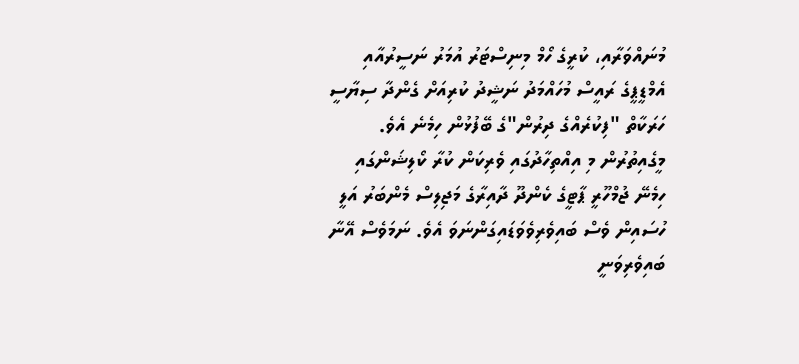މުނައްވަރާއި، ކުރީގެ ހޯމް މިނިސްޓަރު އުމަރު ނަސީރުއާއި އެމްޑީޕީގެ ރައީސް މުހައްމަދު ނަޝީދު ކުރިއަށް ގެންދާ ސިޔާސީ ހަރަކާތް "ފިކުރެއްގެ ދިރުން"ގެ ބޭފުޅުން ހިމެނެ އެވެ. މީގެއިތުރުން މި އިއްތިހާދުގައި ވެރިކަން ކުރާ ކޯލިޝަންގައި ހިމެނޭ ޖުމްހޫރީ ޕާޓީގެ ކެންދޫ ދާއިރާގެ މަޖިލިސް މެންބަރު އަލީ ހުސައިން ވެސް ބައިވެރިވެވަޑައިގަންނަވަ އެވެ. ނަމަވެސް އޭނާ ބައިވެރިވަނީ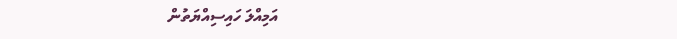އަމިއްލަ ހައިސިއްޔަތުން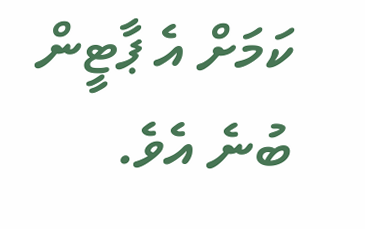ކަމަށް އެ ޕާޓީން ބުނެ އެވެ.